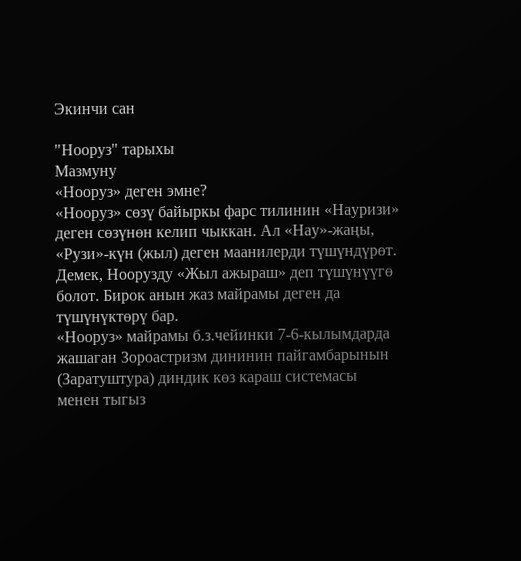Экинчи сан

"Нооруз" тарыхы
Мазмуну
«Нооруз» деген эмне?
«Нооруз» сөзү байыркы фарс тилинин «Науризи» деген сөзүнөн келип чыккан. Ал «Нау»-жаңы, «Рузи»-күн (жыл) деген маанилерди түшүндүрөт. Демек, Ноорузду «Жыл ажыраш» деп түшүнүүгө болот. Бирок анын жаз майрамы деген да түшүнүктөрү бар.
«Нооруз» майрамы б.з.чейинки 7-6-кылымдарда жашаган Зороастризм дининин пайгамбарынын (Заратуштура) диндик көз караш системасы менен тыгыз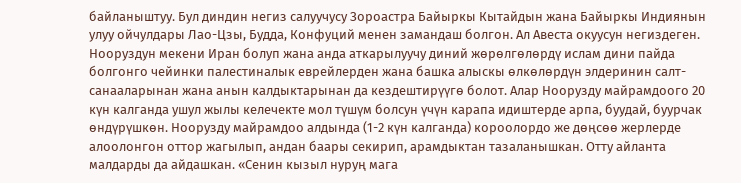байланыштуу. Бул диндин негиз салуучусу Зороастра Байыркы Кытайдын жана Байыркы Индиянын улуу ойчулдары Лао-Цзы, Будда, Конфуций менен замандаш болгон. Ал Авеста окуусун негиздеген.
Нооруздун мекени Иран болуп жана анда аткарылуучу диний жөрөлгөлөрдү ислам дини пайда болгонго чейинки палестиналык еврейлерден жана башка алыскы өлкөлөрдүн элдеринин салт-санааларынан жана анын калдыктарынан да кездештирүүгө болот. Алар Ноорузду майрамдоого 20 күн калганда ушул жылы келечекте мол түшүм болсун үчүн карапа идиштерде арпа, буудай, буурчак өндүрүшкөн. Ноорузду майрамдоо алдында (1-2 күн калганда) короолордо же дөңсөө жерлерде алоолонгон оттор жагылып, андан баары секирип, арамдыктан тазаланышкан. Отту айланта малдарды да айдашкан. «Сенин кызыл нуруң мага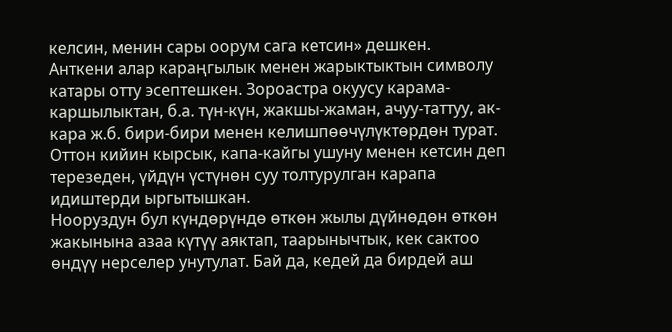келсин, менин сары оорум сага кетсин» дешкен.
Анткени алар караңгылык менен жарыктыктын символу катары отту эсептешкен. Зороастра окуусу карама-каршылыктан, б.а. түн-күн, жакшы-жаман, ачуу-таттуу, ак-кара ж.б. бири-бири менен келишпөөчүлүктөрдөн турат. Оттон кийин кырсык, капа-кайгы ушуну менен кетсин деп терезеден, үйдүн үстүнөн суу толтурулган карапа идиштерди ыргытышкан.
Нооруздун бул күндөрүндө өткөн жылы дүйнөдөн өткөн жакынына азаа күтүү аяктап, таарынычтык, кек сактоо өндүү нерселер унутулат. Бай да, кедей да бирдей аш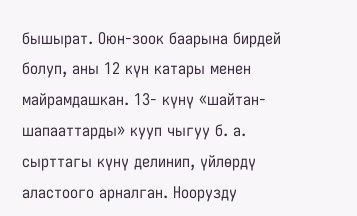бышырат. Оюн-зоок баарына бирдей болуп, аны 12 күн катары менен майрамдашкан. 13- күнү «шайтан-шапааттарды» кууп чыгуу б. а. сырттагы күнү делинип, үйлөрдү аластоого арналган. Ноорузду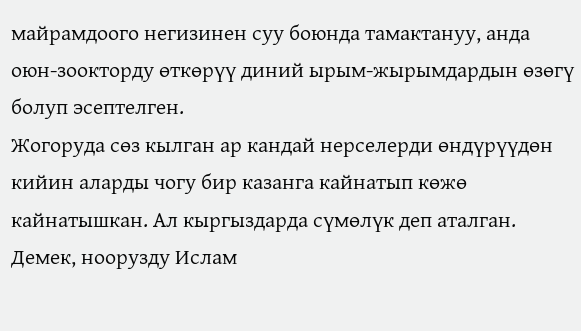майрамдоого негизинен суу боюнда тамактануу, анда оюн-зоокторду өткөрүү диний ырым-жырымдардын өзөгү болуп эсептелген.
Жогоруда сөз кылган ар кандай нерселерди өндүрүүдөн кийин аларды чогу бир казанга кайнатып көжө кайнатышкан. Ал кыргыздарда сүмөлүк деп аталган.
Демек, ноорузду Ислам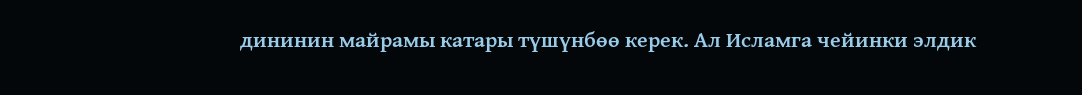дининин майрамы катары түшүнбөө керек. Ал Исламга чейинки элдик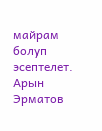майрам болуп эсептелет.
Арын Эрматов